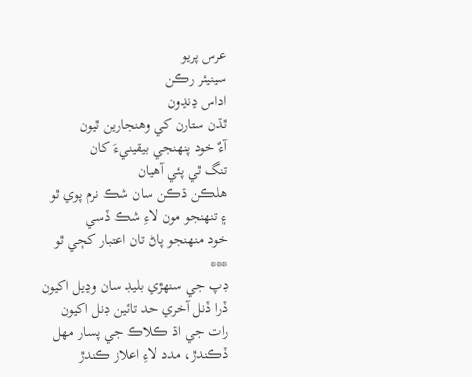عرس پريو
سينيئر رڪن
اداس ڍنڍون
ٿڌن ستارن کي وهنجارين ٿيون
آءٌ خود پنهنجي بيقينيءَ کان
تنگ ٿي پئي آهيان
هلڪن ڌڪن سان شڪ نرم پوي ٿو
۽ تنهنجو مون لاءِ شڪ ڏسي
خود منهنجو پاڻ تان اعتبار کڄي ٿو
***
ڊپ جي سنهڙي بليڊ سان وڍيل اکيون
ڏرا ڏنل آخري حد تائين ڊنل اکيون
رات جي اڌ ڪلاڪ جي پسار مهل
ڏڪندڙ، مدد لاءِ اعلاز ڪندڙ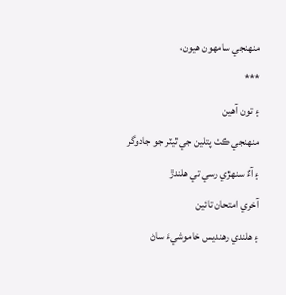منهنجي سامهون هيون،
***
۽ تون آهين
منهنجي ڪٺ پتلين جي ٿيٽر جو جادوگر
۽ آءٌ سنهڙي رسي تي هلندڙ
آخري امتحان تائين
۽ هلندي رهنديس خاموشيءَ ساڻ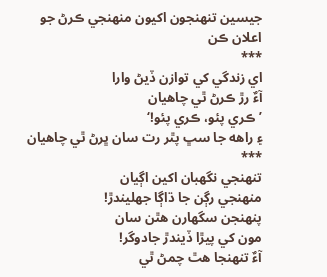جيسين تنهنجون اکيون منهنجي ڪرڻ جو اعلان ڪن
***
اي زندگي کي توازن ڏيڻ وارا
آءٌ رڙ ڪرڻ ٿي چاهيان
’ڪري پئو، ڪري پئو!‘
۽ راهه جا سڀ پٿر رت سان ڀرڻ ٿي چاهيان
***
تنهنجي نگهبان اکين اڳيان
منهنجي رڳن جا ڌاڳا جهليندڙ!
پنهنجن سگهارن هٿن سان
مون کي پيڙا ڏيندڙ جادوگر!
آءٌ تنهنجا هٿ چمڻ ٿي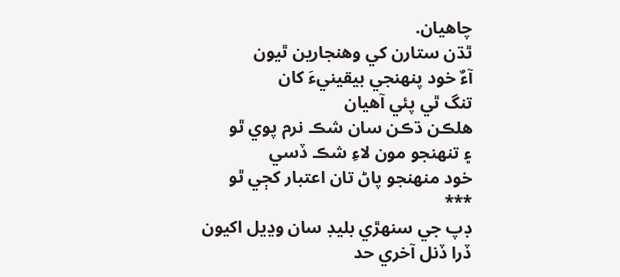چاهيان.
ٿڌن ستارن کي وهنجارين ٿيون
آءٌ خود پنهنجي بيقينيءَ کان
تنگ ٿي پئي آهيان
هلڪن ڌڪن سان شڪ نرم پوي ٿو
۽ تنهنجو مون لاءِ شڪ ڏسي
خود منهنجو پاڻ تان اعتبار کڄي ٿو
***
ڊپ جي سنهڙي بليڊ سان وڍيل اکيون
ڏرا ڏنل آخري حد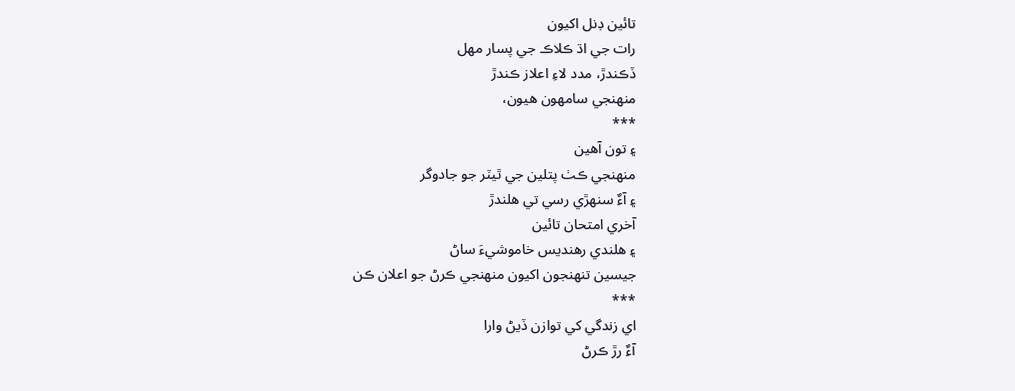تائين ڊنل اکيون
رات جي اڌ ڪلاڪ جي پسار مهل
ڏڪندڙ، مدد لاءِ اعلاز ڪندڙ
منهنجي سامهون هيون،
***
۽ تون آهين
منهنجي ڪٺ پتلين جي ٿيٽر جو جادوگر
۽ آءٌ سنهڙي رسي تي هلندڙ
آخري امتحان تائين
۽ هلندي رهنديس خاموشيءَ ساڻ
جيسين تنهنجون اکيون منهنجي ڪرڻ جو اعلان ڪن
***
اي زندگي کي توازن ڏيڻ وارا
آءٌ رڙ ڪرڻ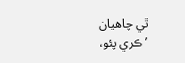ٿي چاهيان
’ڪري پئو،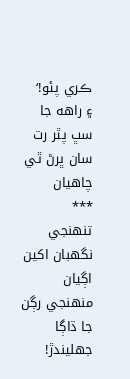ڪري پئو!‘
۽ راهه جا سڀ پٿر رت سان ڀرڻ ٿي چاهيان
***
تنهنجي نگهبان اکين اڳيان
منهنجي رڳن جا ڌاڳا جهليندڙ!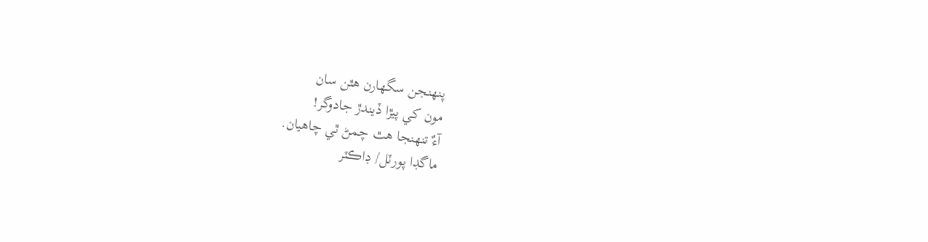پنهنجن سگهارن هٿن سان
مون کي پيڙا ڏيندڙ جادوگر!
آءٌ تنهنجا هٿ چمڻ ٿي چاهيان.
ماگڊا پورٽل/ ڊاڪٽر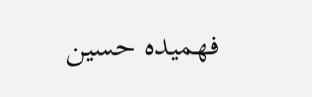فهميده حسين